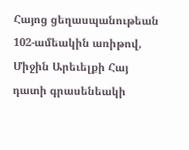Հայոց ցեղասպանութեան 102-ամեակին առիթով, Միջին Արեւելքի Հայ դատի գրասենեակի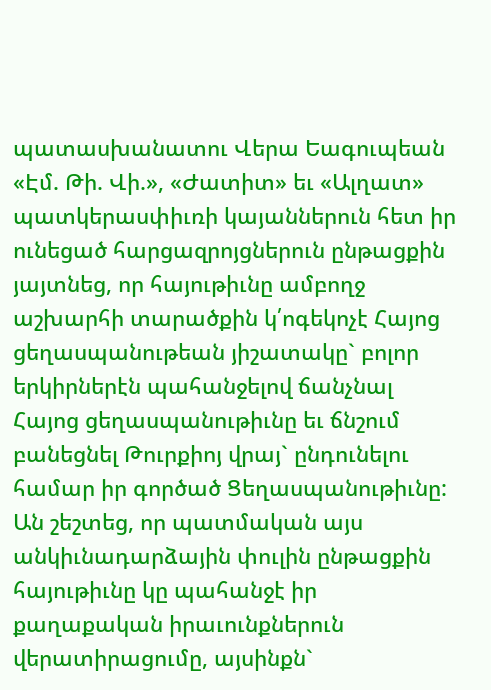պատասխանատու Վերա Եագուպեան «Էմ. Թի. Վի.», «Ժատիտ» եւ «Ալղատ» պատկերասփիւռի կայաններուն հետ իր ունեցած հարցազրոյցներուն ընթացքին յայտնեց, որ հայութիւնը ամբողջ աշխարհի տարածքին կ՛ոգեկոչէ Հայոց ցեղասպանութեան յիշատակը` բոլոր երկիրներէն պահանջելով ճանչնալ Հայոց ցեղասպանութիւնը եւ ճնշում բանեցնել Թուրքիոյ վրայ` ընդունելու համար իր գործած Ցեղասպանութիւնը:
Ան շեշտեց, որ պատմական այս անկիւնադարձային փուլին ընթացքին հայութիւնը կը պահանջէ իր քաղաքական իրաւունքներուն վերատիրացումը, այսինքն`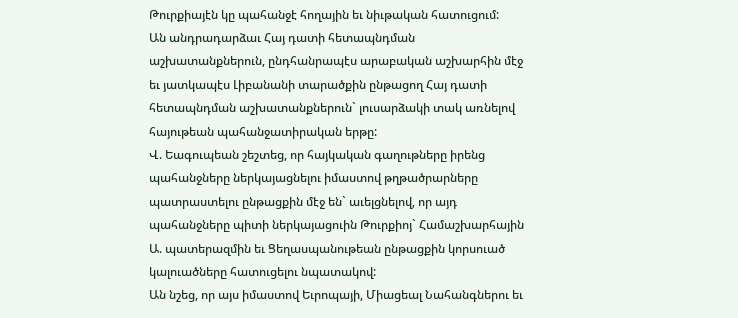Թուրքիայէն կը պահանջէ հողային եւ նիւթական հատուցում:
Ան անդրադարձաւ Հայ դատի հետապնդման աշխատանքներուն, ընդհանրապէս արաբական աշխարհին մէջ եւ յատկապէս Լիբանանի տարածքին ընթացող Հայ դատի հետապնդման աշխատանքներուն` լուսարձակի տակ առնելով հայութեան պահանջատիրական երթը:
Վ. Եագուպեան շեշտեց, որ հայկական գաղութները իրենց պահանջները ներկայացնելու իմաստով թղթածրարները պատրաստելու ընթացքին մէջ են` աւելցնելով, որ այդ պահանջները պիտի ներկայացուին Թուրքիոյ` Համաշխարհային Ա. պատերազմին եւ Ցեղասպանութեան ընթացքին կորսուած կալուածները հատուցելու նպատակով:
Ան նշեց, որ այս իմաստով Եւրոպայի, Միացեալ Նահանգներու եւ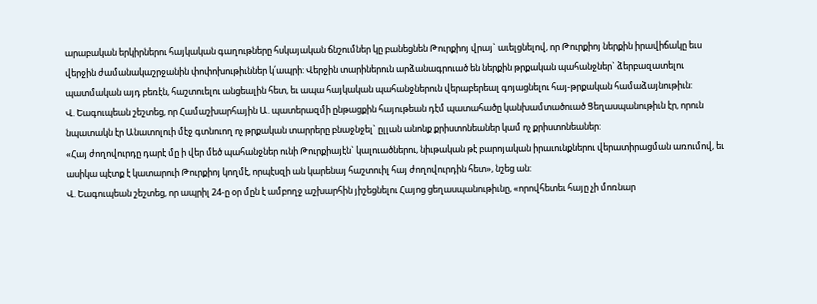արաբական երկիրներու հայկական գաղութները հսկայական ճնշումներ կը բանեցնեն Թուրքիոյ վրայ` աւելցնելով, որ Թուրքիոյ ներքին իրավիճակը եւս վերջին ժամանակաշրջանին փոփոխութիւններ կ՛ապրի: Վերջին տարիներուն արձանագրուած են ներքին թրքական պահանջներ` ձերբազատելու պատմական այդ բեռէն, հաշտուելու անցեալին հետ, եւ ապա հայկական պահանջներուն վերաբերեալ գոյացնելու հայ-թրքական համաձայնութիւն:
Վ. Եագուպեան շեշտեց, որ Համաշխարհային Ա. պատերազմի ընթացքին հայութեան դէմ պատահածը կանխամտածուած Ցեղասպանութիւն էր, որուն նպատակն էր Անատոլուի մէջ գտնուող ոչ թրքական տարրերը բնաջնջել` ըլլան անոնք քրիստոնեաներ կամ ոչ քրիստոնեաներ:
«Հայ ժողովուրդը դարէ մը ի վեր մեծ պահանջներ ունի Թուրքիայէն` կալուածներու, նիւթական թէ բարոյական իրաւունքներու վերատիրացման առումով, եւ ասիկա պէտք է կատարուի Թուրքիոյ կողմէ, որպէսզի ան կարենայ հաշտուիլ հայ ժողովուրդին հետ», նշեց ան:
Վ. Եագուպեան շեշտեց, որ ապրիլ 24-ը օր մըն է ամբողջ աշխարհին յիշեցնելու Հայոց ցեղասպանութիւնը, «որովհետեւ հայը չի մոռնար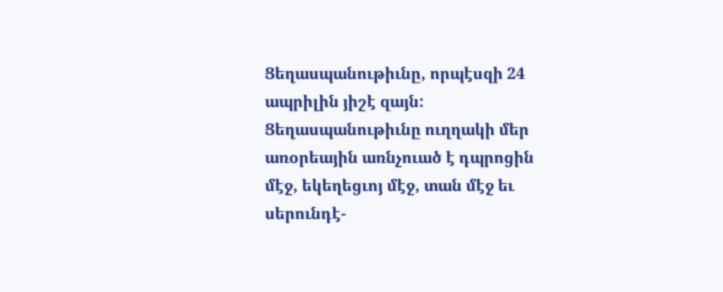Ցեղասպանութիւնը, որպէսզի 24 ապրիլին յիշէ զայն: Ցեղասպանութիւնը ուղղակի մեր առօրեային առնչուած է դպրոցին մէջ, եկեղեցւոյ մէջ, տան մէջ եւ սերունդէ-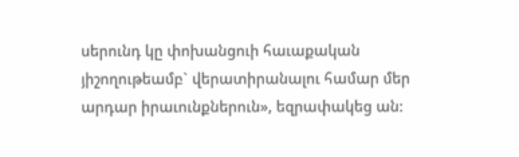սերունդ կը փոխանցուի հաւաքական յիշողութեամբ` վերատիրանալու համար մեր արդար իրաւունքներուն», եզրափակեց ան: